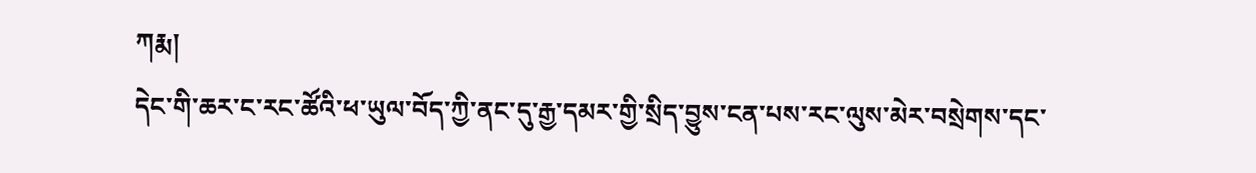ཀརྨ།
དེང་གི་ཆར་ང་རང་ཚོའི་ཕ་ཡུལ་བོད་ཀྱི་ནང་དུ་རྒྱ་དམར་གྱི་སྲིད་བྱུས་ངན་པས་རང་ལུས་མེར་བསྲེགས་དང་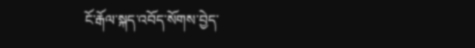ངོ་རྒོལ་སྐད་འབོད་སོགས་བྱེད་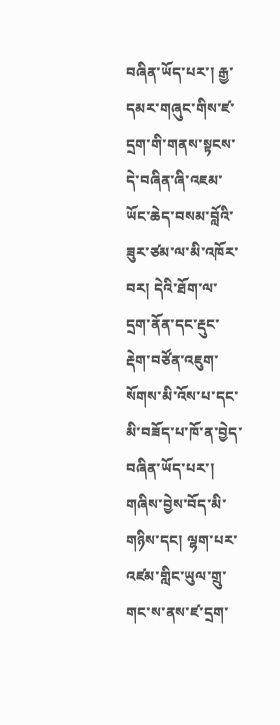བཞིན་ཡོད་པར་། རྒྱ་དམར་གཞུང་གིས་ཛ་དྲག་གི་གནས་སྟངས་དེ་བཞིན་ཞི་འཇམ་ཡོང་ཆེད་བསམ་བློའི་ཟུར་ཙམ་ལ་མི་འཁོར་བར། དེའི་ཐོག་ལ་དྲག་ནོན་དང་རྡུང་རྡེག་བཙོན་འཇུག་སོགས་མི་འོས་པ་དང་མི་བཟོད་པ་ཁོ་ན་བྱེད་བཞིན་ཡོད་པར་། གཞིས་བྱེས་བོད་མི་གཉིས་དང། ལྷག་པར་འཛམ་གླིང་ཡུལ་གྲུ་གང་ས་ནས་ཛ་དྲག་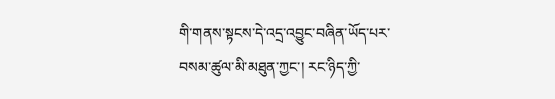གི་གནས་སྟངས་དེ་འདྲ་འབྱུང་བཞིན་ཡོད་པར་བསམ་ཚུལ་མི་མཐུན་ཀྱང་། རང་ཉིད་ཀྱི་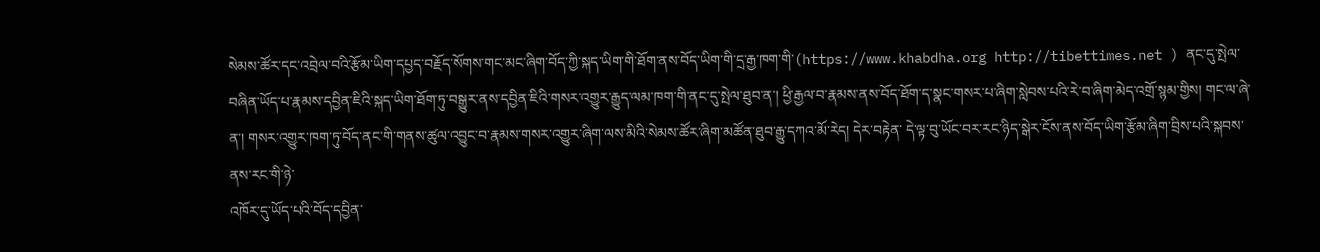སེམས་ཚོར་དང་འབྲེལ་བའི་རྩོམ་ཡིག་དཔྱད་བརྗོད་སོགས་གང་མང་ཞིག་བོད་ཀྱི་སྐད་ཡིག་གི་ཐོག་ནས་བོད་ཡིག་གི་དྲ་རྒྱ་ཁག་གི་(https://www.khabdha.org http://tibettimes.net ) ནང་དུ་སྤེལ་བཞིན་ཡོད་པ་རྣམས་དབྱིན་ཇིའི་སྐད་ཡིག་ཐོག་ཏུ་བསྒྱུར་ནས་དབྱིན་ཇིའི་གསར་འགྱུར་རྒྱུད་ལམ་ཁག་གི་ནང་དུ་སྤེལ་ཐུབ་ན་། ཕྱི་རྒྱལ་བ་རྣམས་ནས་བོད་ཐོག་ད་སྣང་གསར་པ་ཞིག་སླེབས་པའི་རེ་བ་ཞིག་མེད་འགྲོ་སྙམ་གྱིས། གང་ལ་ཞེ་ན་། གསར་འགྱུར་ཁག་ཏུ་བོད་ནང་གི་གནས་ཚུལ་འབྱུང་བ་རྣམས་གསར་འགྱུར་ཞིག་ལས་མིའི་སེམས་ཚོར་ཞིག་མཚོན་ཐུབ་རྒྱུ་དཀའ་མོ་རེད། དེར་བརྟེན་ དེ་ལྟ་བུ་ཡོང་བར་རང་ཉིད་སྒེར་ངོས་ནས་བོད་ཡིག་རྩོམ་ཞིག་བྲིས་པའི་སྐབས་ནས་རང་གི་ཉེ་
འཁོར་དུ་ཡོད་པའི་བོད་དབྱིན་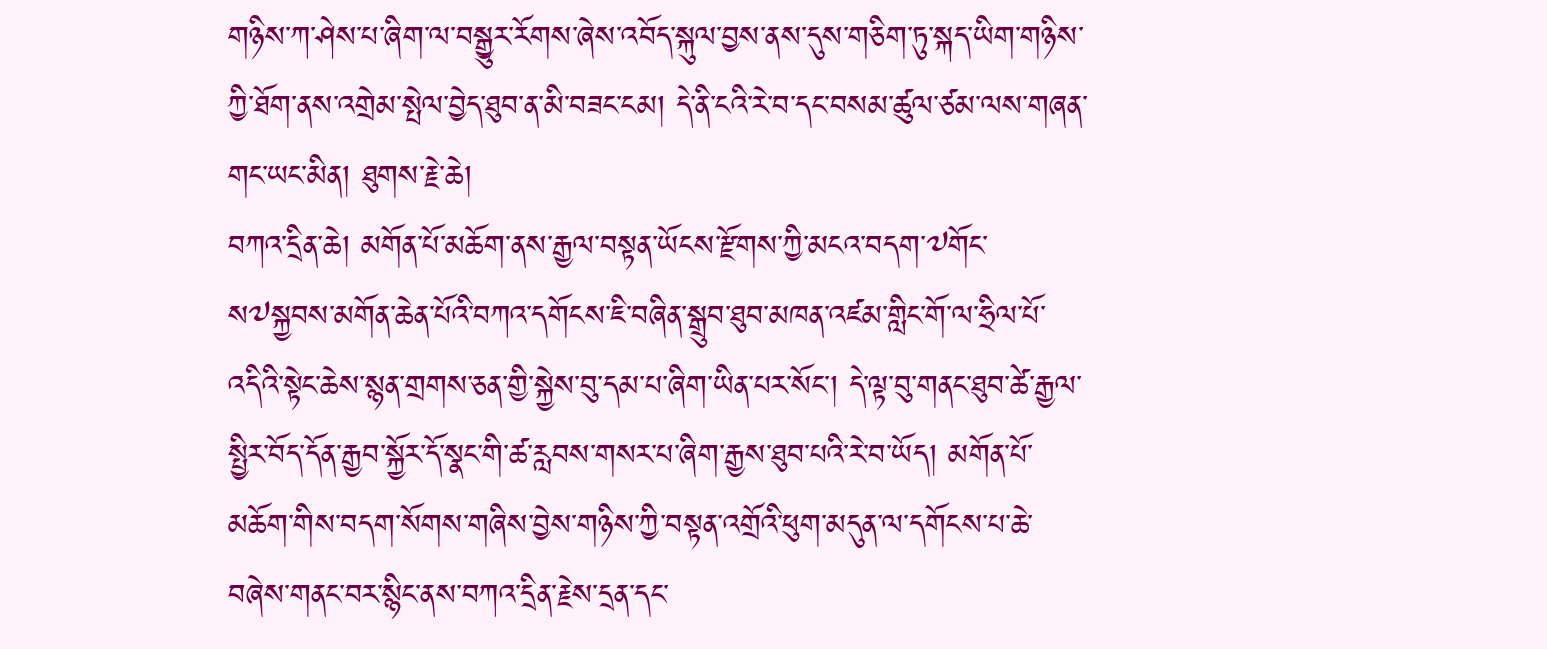གཉིས་ཀ་ཤེས་པ་ཞིག་ལ་བསྒྱུར་རོགས་ཞེས་འབོད་སྐུལ་བྱས་ནས་དུས་གཅིག་ཏུ་སྐད་ཡིག་གཉིས་ཀྱི་ཐོག་ནས་འགྲེམ་སྤེལ་བྱེད་ཐུབ་ན་མི་བཟང་ངམ། དེ་ནི་ངའི་རེ་བ་དང་བསམ་ཚུལ་ཙམ་ལས་གཞན་གང་ཡང་མིན། ཐུགས་རྗེ་ཆེ།
བཀའ་དྲིན་ཆེ། མགོན་པོ་མཆོག་ནས་རྒྱལ་བསྟན་ཡོངས་རྫོགས་ཀྱི་མངའ་བདག་༧གོང་ས༧སྐྱབས་མགོན་ཆེན་པོའི་བཀའ་དགོངས་ཇི་བཞིན་སྒྲུབ་ཐུབ་མཁན་འཛམ་གླིང་གོ་ལ་ཧྲིལ་པོ་འདིའི་སྟེང་ཆེས་སྙན་གྲགས་ཅན་གྱི་སྐྱེས་བུ་དམ་པ་ཞིག་ཡིན་པར་སོང་། དེ་ལྟ་བུ་གནང་ཐུབ་ཚེ་རྒྱལ་སྤྱིར་བོད་དོན་རྒྱབ་སྐྱོར་དོ་སྣང་གི་ཚ་རླབས་གསར་པ་ཞིག་རྒྱས་ཐུབ་པའི་རེ་བ་ཡོད། མགོན་པོ་མཆོག་གིས་བདག་སོགས་གཞིས་བྱེས་གཉིས་ཀྱི་བསྟན་འགྲོའི་ཕུག་མདུན་ལ་དགོངས་པ་ཆེ་བཞེས་གནང་བར་སྙིང་ནས་བཀའ་དྲིན་རྗེས་དྲན་དང་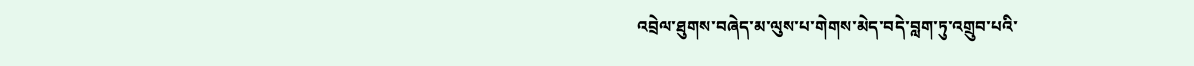འབྲེལ་ཐུགས་བཞེད་མ་ལུས་པ་གེགས་མེད་བདེ་བླག་ཏུ་འགྲུབ་པའི་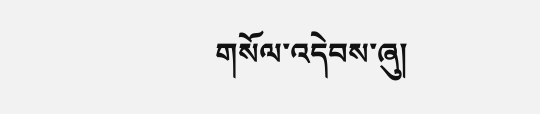གསོལ་འདེབས་ཞུ།